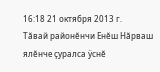16:18 21 октября 2013 г.
Тăвай районĕнчи Енĕш Нăрваш ялĕнче çуралса ÿснĕ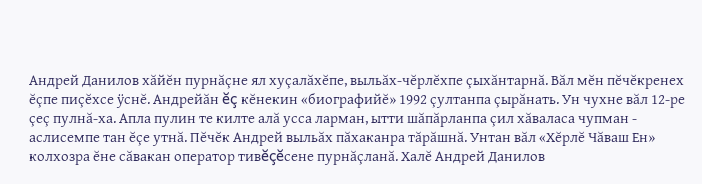Андрей Данилов хăйĕн пурнăçне ял хуçалăхĕпе, выльăх-чĕрлĕхпе çыхăнтарнă. Вăл мĕн пĕчĕкренех ĕçпе пиçĕхсе ÿснĕ. Андрейăн ĕç кĕнекин «биографийĕ» 1992 çултанпа çырăнать. Ун чухне вăл 12-ре çеç пулнă-ха. Апла пулин те килте алă усса ларман, ытти шăпăрланпа çил хăваласа чупман - аслисемпе тан ĕçе утнă. Пĕчĕк Андрей выльăх пăхаканра тăрăшнă. Унтан вăл «Хĕрлĕ Чăваш Ен» колхозра ĕне сăвакан оператор тивĕçĕсене пурнăçланă. Халĕ Андрей Данилов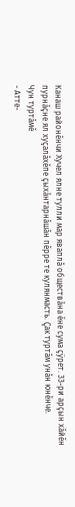Канаш районĕнчи Хучел ялне тулли мар яваплă обществăна ĕне сума çÿрет. 33-ри арçын хăйĕн пурнăçне ял хуçалăхĕпе çыхăнтарнăшăн пĕрре те кулянмасть. Çак туртăм унăн юнĕнче.
Чун туртăмĕ
- Атте-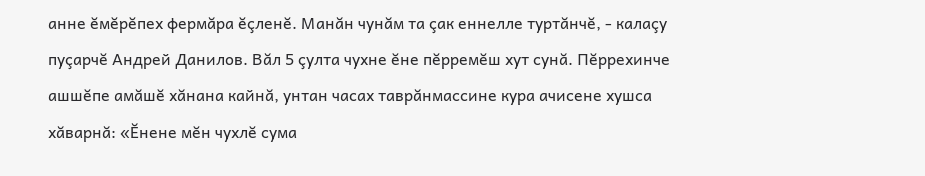анне ĕмĕрĕпех фермăра ĕçленĕ. Манăн чунăм та çак еннелле туртăнчĕ, - калаçу пуçарчĕ Андрей Данилов. Вăл 5 çулта чухне ĕне пĕрремĕш хут сунă. Пĕррехинче ашшĕпе амăшĕ хăнана кайнă, унтан часах таврăнмассине кура ачисене хушса хăварнă: «Ĕнене мĕн чухлĕ сума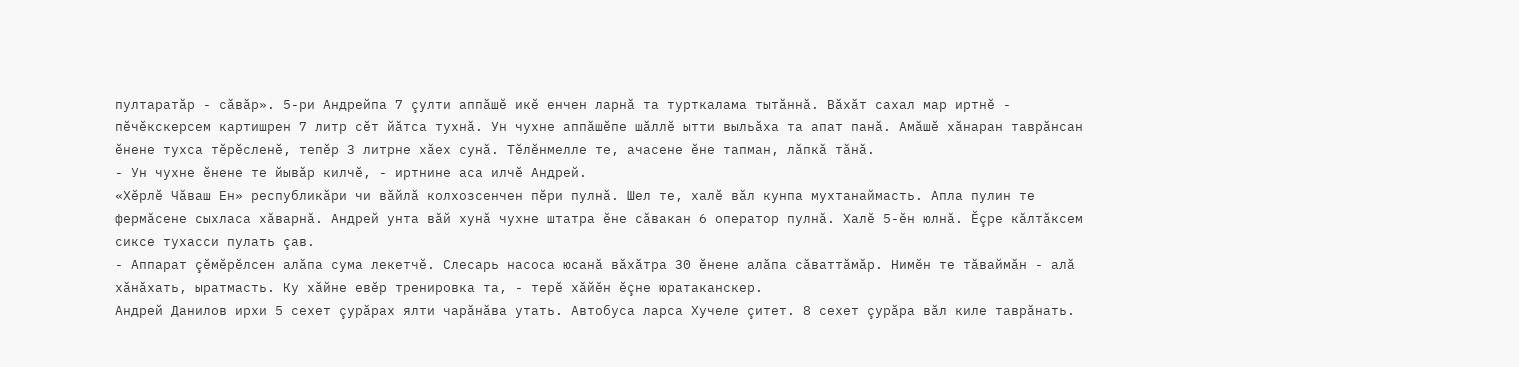пултаратăр - сăвăр». 5-ри Андрейпа 7 çулти аппăшĕ икĕ енчен ларнă та турткалама тытăннă. Вăхăт сахал мар иртнĕ - пĕчĕкскерсем картишрен 7 литр сĕт йăтса тухнă. Ун чухне аппăшĕпе шăллĕ ытти выльăха та апат панă. Амăшĕ хăнаран таврăнсан ĕнене тухса тĕрĕсленĕ, тепĕр 3 литрне хăех сунă. Тĕлĕнмелле те, ачасене ĕне тапман, лăпкă тăнă.
- Ун чухне ĕнене те йывăр килчĕ, - иртнине аса илчĕ Андрей.
«Хĕрлĕ Чăваш Ен» республикăри чи вăйлă колхозсенчен пĕри пулнă. Шел те, халĕ вăл кунпа мухтанаймасть. Апла пулин те фермăсене сыхласа хăварнă. Андрей унта вăй хунă чухне штатра ĕне сăвакан 6 оператор пулнă. Халĕ 5-ĕн юлнă. Ĕçре кăлтăксем сиксе тухасси пулать çав.
- Аппарат çĕмĕрĕлсен алăпа сума лекетчĕ. Слесарь насоса юсанă вăхăтра 30 ĕнене алăпа сăваттăмăр. Нимĕн те тăваймăн - алă хăнăхать, ыратмасть. Ку хăйне евĕр тренировка та, - терĕ хăйĕн ĕçне юратаканскер.
Андрей Данилов ирхи 5 сехет çурăрах ялти чарăнăва утать. Автобуса ларса Хучеле çитет. 8 сехет çурăра вăл киле таврăнать.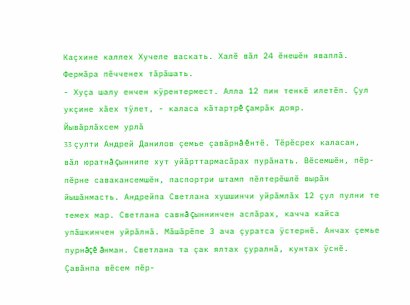Каçхине каллех Хучеле васкать. Халĕ вăл 24 ĕнешĕн яваплă. Фермăра пĕчченех тăрăшать.
- Хуçа шалу енчен кÿрентермест. Алла 12 пин тенкĕ илетĕп. Çул укçине хăех тÿлет, - каласа кăтартрĕ çамрăк дояр.
Йывăрлăхсем урлă
33 çулти Андрей Данилов çемье çавăрнă ĕнтĕ. Тĕрĕсрех каласан, вăл юратнă çыннипе хут уйăрттармасăрах пурăнать. Вĕсемшĕн, пĕр-пĕрне савакансемшĕн, паспортри штамп пĕлтерĕшлĕ вырăн йышăнмасть. Андрейпа Светлана хушшинчи уйрăмлăх 12 çул пулни те темех мар. Светлана савнă çыннинчен аслăрах, качча кайса упăшкинчен уйрăлнă. Мăшăрĕпе 3 ача çуратса ÿстернĕ. Анчах çемье пурнăçĕ ăнман. Светлана та çак ялтах çуралнă, кунтах ÿснĕ. Çавăнпа вĕсем пĕр-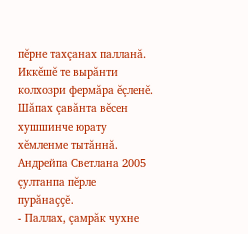пĕрне тахçанах палланă. Иккĕшĕ те вырăнти колхозри фермăра ĕçленĕ. Шăпах çавăнта вĕсен хушшинче юрату хĕмленме тытăннă. Андрейпа Светлана 2005 çултанпа пĕрле пурăнаççĕ.
- Паллах, çамрăк чухне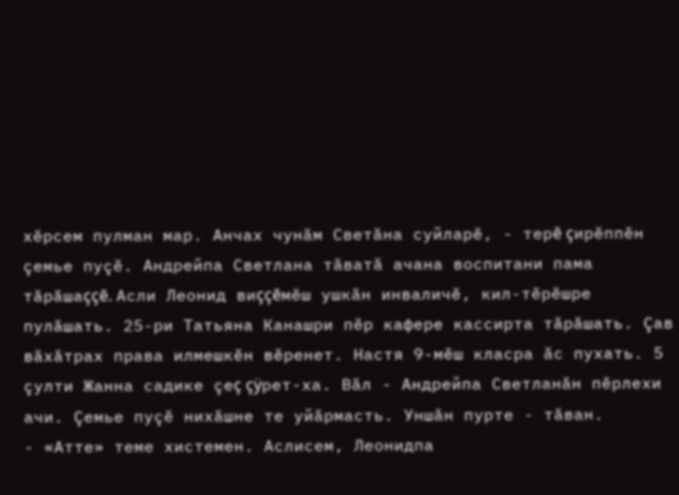хĕрсем пулман мар. Анчах чунăм Светăна суйларĕ, - терĕ çирĕппĕн çемье пуçĕ. Андрейпа Светлана тăватă ачана воспитани пама тăрăшаççĕ. Асли Леонид виççĕмĕш ушкăн инваличĕ, кил-тĕрĕшре пулăшать. 25-ри Татьяна Канашри пĕр кафере кассирта тăрăшать. Çав вăхăтрах права илмешкĕн вĕренет. Настя 9-мĕш класра ăс пухать. 5 çулти Жанна садике çеç çÿрет-ха. Вăл - Андрейпа Светланăн пĕрлехи ачи. Çемье пуçĕ нихăшне те уйăрмасть. Уншăн пурте - тăван.
- «Атте» теме хистемен. Аслисем, Леонидпа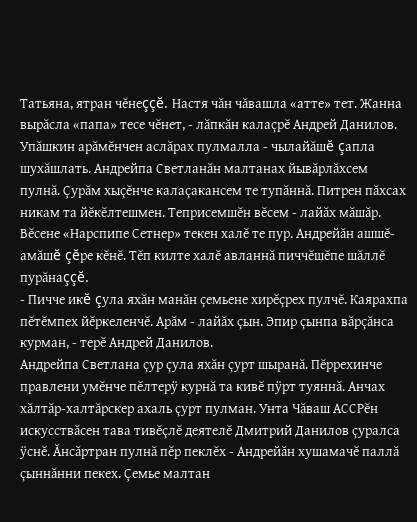Татьяна, ятран чĕнеççĕ. Настя чăн чăвашла «атте» тет. Жанна вырăсла «папа» тесе чĕнет, - лăпкăн калаçрĕ Андрей Данилов. Упăшкин арăмĕнчен аслăрах пулмалла - чылайăшĕ çапла шухăшлать. Андрейпа Светланăн малтанах йывăрлăхсем пулнă. Çурăм хыçĕнче калаçакансем те тупăннă. Питрен пăхсах никам та йĕкĕлтешмен. Теприсемшĕн вĕсем - лайăх мăшăр. Вĕсене «Нарспипе Сетнер» текен халĕ те пур. Андрейăн ашшĕ-амăшĕ çĕре кĕнĕ. Тĕп килте халĕ авланнă пиччĕшĕпе шăллĕ пурăнаççĕ.
- Пичче икĕ çула яхăн манăн çемьене хирĕçрех пулчĕ. Каярахпа пĕтĕмпех йĕркеленчĕ. Арăм - лайăх çын. Эпир çынпа вăрçăнса курман, - терĕ Андрей Данилов.
Андрейпа Светлана çур çула яхăн çурт шыранă. Пĕррехинче правлени умĕнче пĕлтерÿ курнă та кивĕ пÿрт туяннă. Анчах хăлтăр-халтăрскер ахаль çурт пулман. Унта Чăваш АССРĕн искусствăсен тава тивĕçлĕ деятелĕ Дмитрий Данилов çуралса ÿснĕ. Ăнсăртран пулнă пĕр пеклĕх - Андрейăн хушамачĕ паллă çыннăнни пекех. Çемье малтан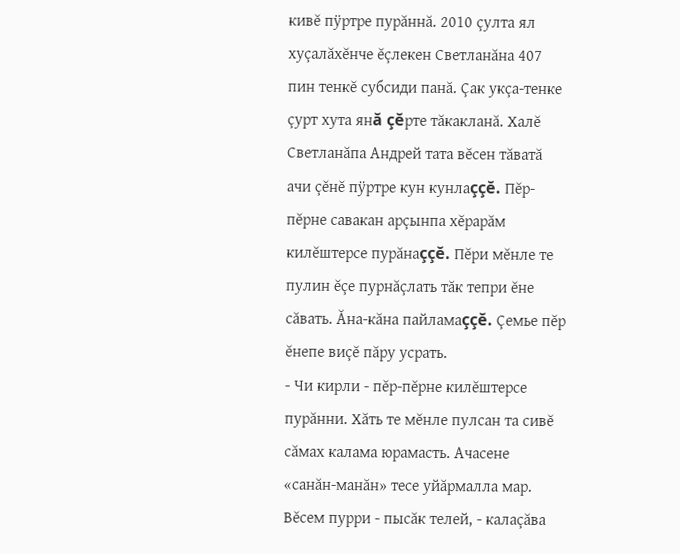кивĕ пÿртре пурăннă. 2010 çулта ял хуçалăхĕнче ĕçлекен Светланăна 407 пин тенкĕ субсиди панă. Çак укçа-тенке çурт хута янă çĕрте тăкакланă. Халĕ Светланăпа Андрей тата вĕсен тăватă ачи çĕнĕ пÿртре кун кунлаççĕ. Пĕр-пĕрне савакан арçынпа хĕрарăм килĕштерсе пурăнаççĕ. Пĕри мĕнле те пулин ĕçе пурнăçлать тăк тепри ĕне сăвать. Ăна-кăна пайламаççĕ. Çемье пĕр ĕнепе виçĕ пăру усрать.
- Чи кирли - пĕр-пĕрне килĕштерсе пурăнни. Хăть те мĕнле пулсан та сивĕ сăмах калама юрамасть. Ачасене «санăн-манăн» тесе уйăрмалла мар. Вĕсем пурри - пысăк телей, - калаçăва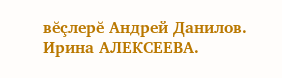вĕçлерĕ Андрей Данилов.
Ирина АЛЕКСЕЕВА.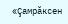«Çамрăксен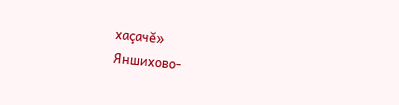хаçачĕ»
Яншихово-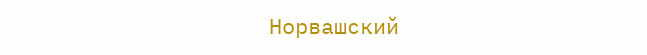Норвашский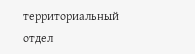территориальный отдел